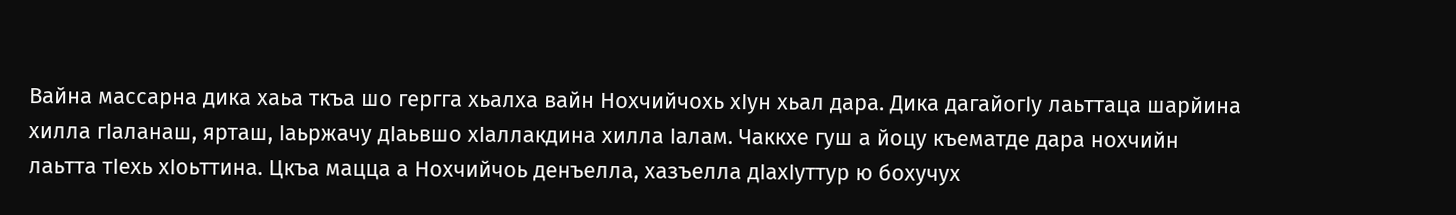Вайна массарна дика хаьа ткъа шо гергга хьалха вайн Нохчийчохь хIун хьал дара. Дика дагайогIу лаьттаца шарйина хилла гIаланаш, ярташ, Iаьржачу дIаьвшо хIаллакдина хилла Iалам. Чаккхе гуш а йоцу къематде дара нохчийн лаьтта тIехь хIоьттина. Цкъа мацца а Нохчийчоь денъелла, хазъелла дIахIуттур ю бохучух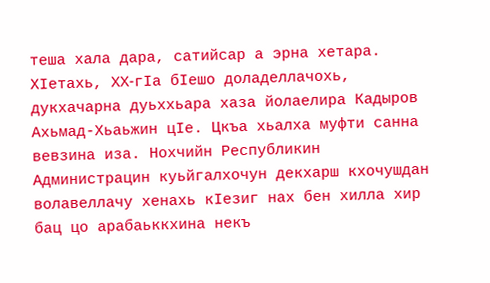теша хала дара, сатийсар а эрна хетара.
ХIетахь, XX-гIа бIешо доладеллачохь, дукхачарна дуьххьара хаза йолаелира Кадыров Ахьмад-Хьаьжин цIе. Цкъа хьалха муфти санна вевзина иза. Нохчийн Республикин Администрацин куьйгалхочун декхарш кхочушдан волавеллачу хенахь кIезиг нах бен хилла хир бац цо арабаьккхина некъ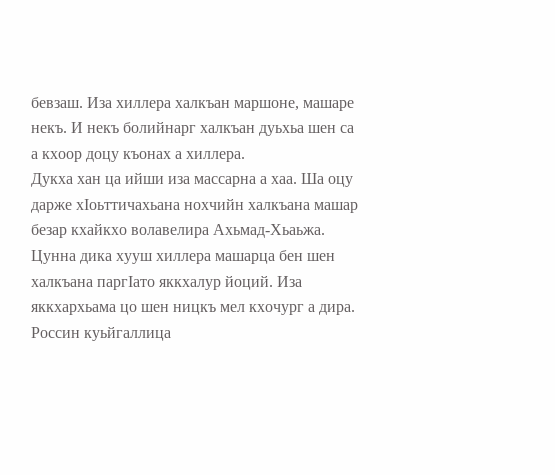бевзаш. Иза хиллера халкъан маршоне, машаре некъ. И некъ болийнарг халкъан дуьхьа шен са а кхоор доцу къонах а хиллера.
Дукха хан ца ийши иза массарна а хаа. Ша оцу дарже хIоьттичахьана нохчийн халкъана машар безар кхайкхо волавелира Ахьмад-Хьаьжа. Цунна дика хууш хиллера машарца бен шен халкъана паргIато яккхалур йоций. Иза яккхархьама цо шен ницкъ мел кхочург а дира.
Россин куьйгаллица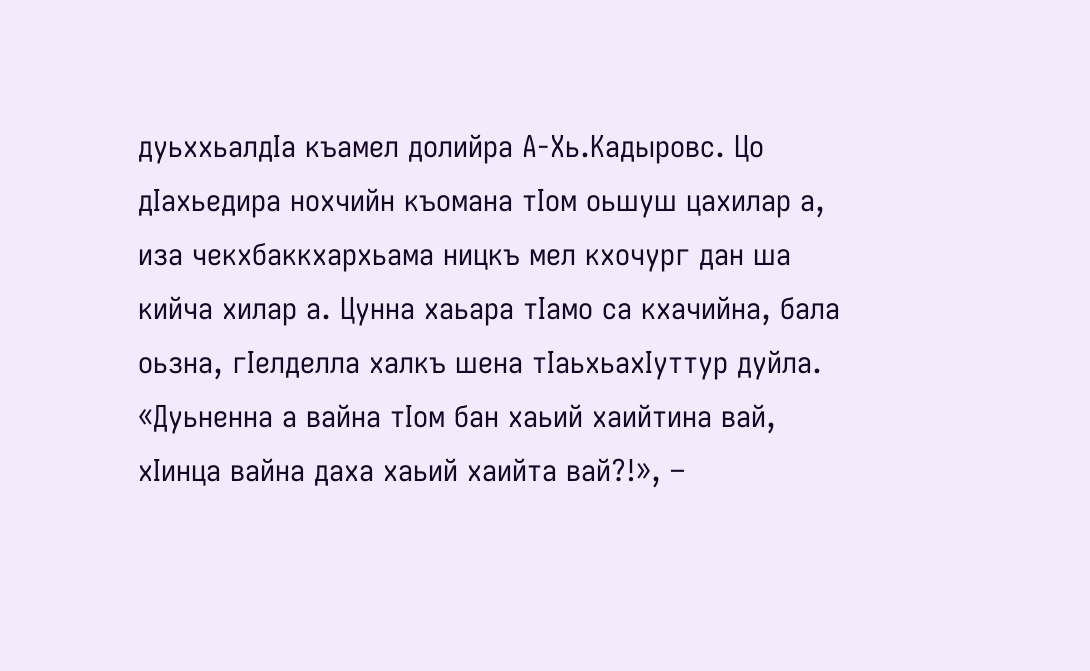дуьххьалдIа къамел долийра А-Хь.Кадыровс. Цо дIахьедира нохчийн къомана тIом оьшуш цахилар а, иза чекхбаккхархьама ницкъ мел кхочург дан ша кийча хилар а. Цунна хаьара тIамо са кхачийна, бала оьзна, гIелделла халкъ шена тIаьхьахIуттур дуйла.
«Дуьненна а вайна тIом бан хаьий хаийтина вай, хIинца вайна даха хаьий хаийта вай?!», –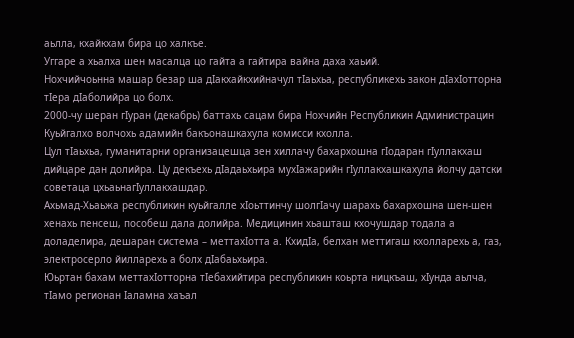аьлла, кхайкхам бира цо халкъе.
Уггаре а хьалха шен масалца цо гайта а гайтира вайна даха хаьий.
Нохчийчоьнна машар безар ша дIакхайкхийначул тIаьхьа, республикехь закон дIахIотторна тIера дIаболийра цо болх.
2000-чу шеран гIуран (декабрь) баттахь сацам бира Нохчийн Республикин Администрацин Куьйгалхо волчохь адамийн бакъонашкахула комисси кхолла.
Цул тIаьхьа, гуманитарни организацешца зен хиллачу бахархошна гIодаран гIуллакхаш дийцаре дан долийра. Цу декъехь дIадаьхьира мухIажарийн гIуллакхашкахула йолчу датски советаца цхьаьнагIуллакхашдар.
Ахьмад-Хьаьжа республикин куьйгалле хIоьттинчу шолгIачу шарахь бахархошна шен-шен хенахь пенсеш, пособеш дала долийра. Медицинин хьашташ кхочушдар тодала а доладелира, дешаран система – меттахIотта а. КхидIа, белхан меттигаш кхолларехь а, газ, электросерло йилларехь а болх дIабаьхьира.
Юьртан бахам меттахIотторна тIебахийтира республикин коьрта ницкъаш, хIунда аьлча, тIамо регионан Iаламна хаъал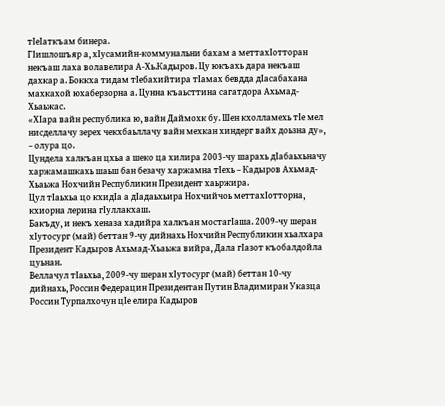тIеIаткъам бинера.
ГIишлошъяр а, хIусамийн-коммунальни бахам а меттахIотторан некъаш лаха волавелира А-Хь.Кадыров. Цу юкъахь дара некъаш дахкар а. Боккха тидам тIебахийтира тIамах бевдда дIасабахана махкахой юхаберзорна а. Цунна къаьсттина сагатдора Ахьмад-Хьаьжас.
«ХIара вайн республика ю, вайн Даймохк бу. Шен кхолламехь тIе мел нисделлачу зерех чекхбаьллачу вайн мехкан хиндерг вайх доьзна ду», – олура цо.
Цундела халкъан цхьа а шеко ца хилира 2003-чу шарахь дIабаьхьначу харжамашкахь шаьш бан безачу харжамна тIехь – Кадыров Ахьмад-Хьаьжа Нохчийн Республикин Президент хаьржира.
Цул тIаьхьа цо кхидIа а дIадаьхьира Нохчийчоь меттахIотторна, кхиорна лерина гIуллакхаш.
Бакъду, и некъ хеназа хадийра халкъан мостагIаша. 2009-чу шеран хIутосург (май) беттан 9-чу дийнахь Нохчийн Республикин хьалхара Президент Кадыров Ахьмад-Хьаьжа вийра, Дала гIазот къобалдойла цуьнан.
Веллачул тIаьхьа, 2009-чу шеран хIутосург (май) беттан 10-чу дийнахь, Россин Федерацин Президентан Путин Владимиран Указца Россин Турпалхочун цIе елира Кадыров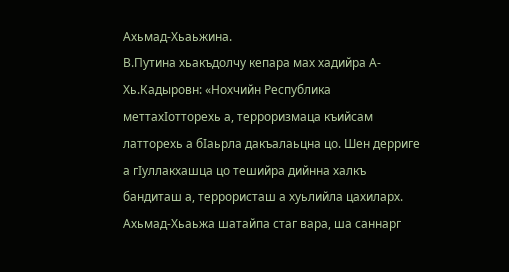Ахьмад-Хьаьжина.
В.Путина хьакъдолчу кепара мах хадийра А-Хь.Кадыровн: «Нохчийн Республика меттахIотторехь а, терроризмаца къийсам латторехь а бIаьрла дакъалаьцна цо. Шен дерриге а гIуллакхашца цо тешийра дийнна халкъ бандиташ а, террористаш а хуьлийла цахиларх. Ахьмад-Хьаьжа шатайпа стаг вара, ша саннарг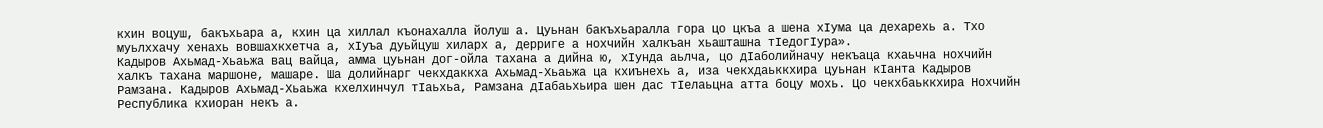кхин воцуш, бакъхьара а, кхин ца хиллал къонахалла йолуш а. Цуьнан бакъхьаралла гора цо цкъа а шена хIума ца дехарехь а. Тхо муьлххачу хенахь вовшахкхетча а, хIуъа дуьйцуш хиларх а, дерриге а нохчийн халкъан хьашташна тIедогIура».
Кадыров Ахьмад-Хьаьжа вац вайца, амма цуьнан дог-ойла тахана а дийна ю, хIунда аьлча, цо дIаболийначу некъаца кхаьчна нохчийн халкъ тахана маршоне, машаре. Ша долийнарг чекхдаккха Ахьмад-Хьаьжа ца кхиънехь а, иза чекхдаьккхира цуьнан кIанта Кадыров Рамзана. Кадыров Ахьмад-Хьаьжа кхелхинчул тIаьхьа, Рамзана дIабаьхьира шен дас тIелаьцна атта боцу мохь. Цо чекхбаьккхира Нохчийн Республика кхиоран некъ а.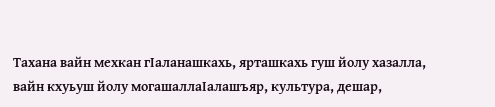Тахана вайн мехкан гIаланашкахь, ярташкахь гуш йолу хазалла, вайн кхуьуш йолу могашаллаIалашъяр, культура, дешар,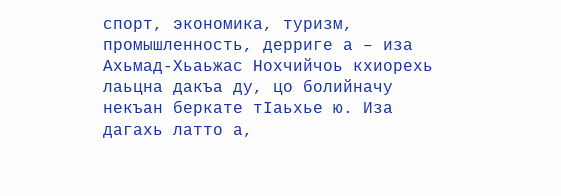спорт, экономика, туризм, промышленность, дерриге а – иза Ахьмад-Хьаьжас Нохчийчоь кхиорехь лаьцна дакъа ду, цо болийначу некъан беркате тIаьхье ю. Иза дагахь латто а,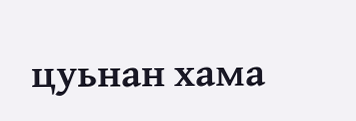цуьнан хама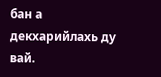бан а декхарийлахь ду вай.